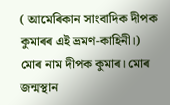( আমেৰিকান সাংবাদিক দীপক কুমাৰৰ এই ভ্ৰমণ-কাহিনী।)
মোৰ নাম দীপক কুমাৰ। মোৰ জন্মস্থান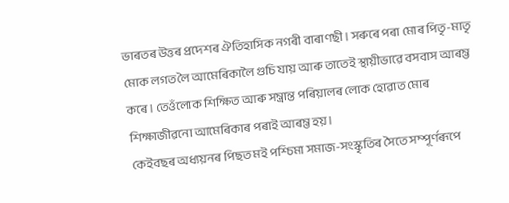ভাৰতৰ উত্তৰ প্ৰদেশৰ ঐতিহাসিক নগৰী বাৰাণছী। সৰুৰে পৰা মোৰ পিতৃ-মাতৃ মোক লগত লৈ আমেৰিকালৈ গুচি যায় আৰু তাতেই স্থায়ীভাৱে বসবাস আৰম্ভ কৰে। তেওঁলোক শিক্ষিত আৰু সম্ভ্ৰান্ত পৰিয়ালৰ লোক হোৱাত মোৰ শিক্ষাজীৱনো আমেৰিকাৰ পৰাই আৰম্ভ হয়।
কেইবছৰ অধ্যয়নৰ পিছত মই পশ্চিমা সমাজ-সংস্কৃতিৰ সৈতে সম্পূৰ্ণৰূপে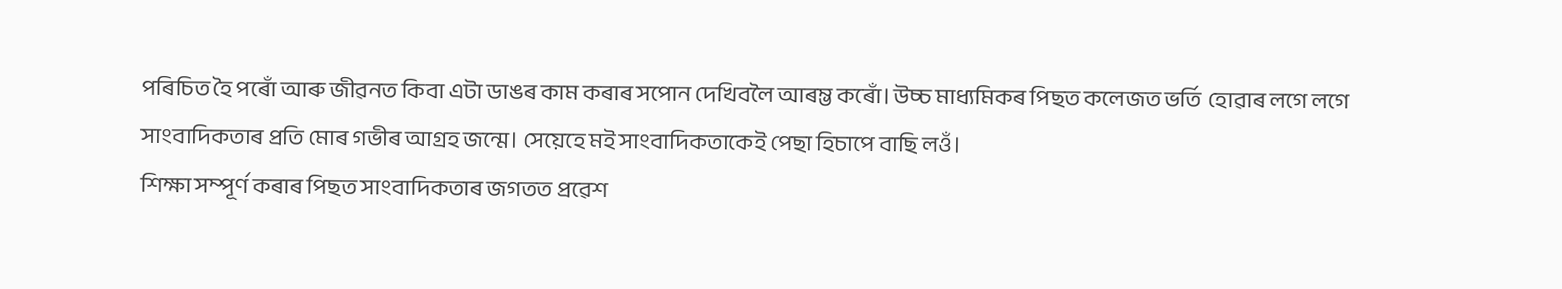পৰিচিত হৈ পৰোঁ আৰু জীৱনত কিবা এটা ডাঙৰ কাম কৰাৰ সপোন দেখিবলৈ আৰম্ভ কৰোঁ। উচ্চ মাধ্যমিকৰ পিছত কলেজত ভৰ্তি হোৱাৰ লগে লগে সাংবাদিকতাৰ প্ৰতি মোৰ গভীৰ আগ্ৰহ জন্মে। সেয়েহে মই সাংবাদিকতাকেই পেছা হিচাপে বাছি লওঁ।
শিক্ষা সম্পূৰ্ণ কৰাৰ পিছত সাংবাদিকতাৰ জগতত প্ৰৱেশ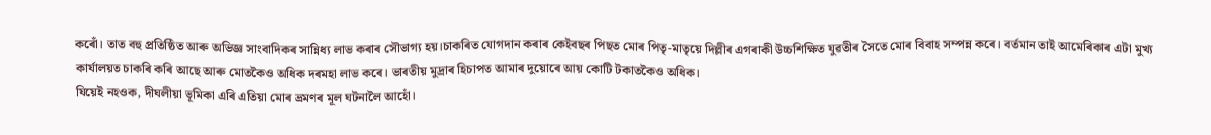কৰোঁ। তাত বহু প্ৰতিষ্ঠিত আৰু অভিজ্ঞ সাংবাদিকৰ সান্নিধ্য লাভ কৰাৰ সৌভাগ্য হয়।চাকৰিত যোগদান কৰাৰ কেইবছৰ পিছত মোৰ পিতৃ-মাতৃয়ে দিল্লীৰ এগৰাকী উচ্চশিক্ষিত যুৱতীৰ সৈতে মোৰ বিবাহ সম্পন্ন কৰে। বৰ্তমান তাই আমেৰিকাৰ এটা মুখ্য কাৰ্যালয়ত চাকৰি কৰি আছে আৰু মোতকৈও অধিক দৰমহা লাভ কৰে। ভাৰতীয় মুদ্ৰাৰ হিচাপত আমাৰ দুয়োৰে আয় কোটি টকাতকৈও অধিক।
যিয়েই নহওক, দীঘলীয়া ভূমিকা এৰি এতিয়া মোৰ ভ্ৰমণৰ মূল ঘটনালৈ আহোঁ।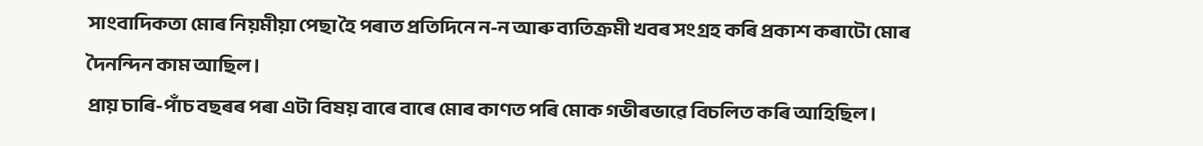সাংবাদিকতা মোৰ নিয়মীয়া পেছা হৈ পৰাত প্ৰতিদিনে ন-ন আৰু ব্যতিক্ৰমী খবৰ সংগ্ৰহ কৰি প্ৰকাশ কৰাটো মোৰ দৈনন্দিন কাম আছিল।
প্ৰায় চাৰি-পাঁচ বছৰৰ পৰা এটা বিষয় বাৰে বাৰে মোৰ কাণত পৰি মোক গভীৰভাৱে বিচলিত কৰি আহিছিল।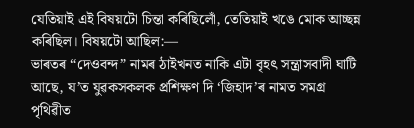যেতিয়াই এই বিষয়টো চিন্তা কৰিছিলোঁ, তেতিয়াই খঙে মোক আচ্ছন্ন কৰিছিল। বিষয়টো আছিল:—
ভাৰতৰ “দেওবন্দ” নামৰ ঠাইখনত নাকি এটা বৃহৎ সন্ত্ৰাসবাদী ঘাটি আছে, য’ত যুৱকসকলক প্ৰশিক্ষণ দি ‘জিহাদ’ৰ নামত সমগ্ৰ পৃথিৱীত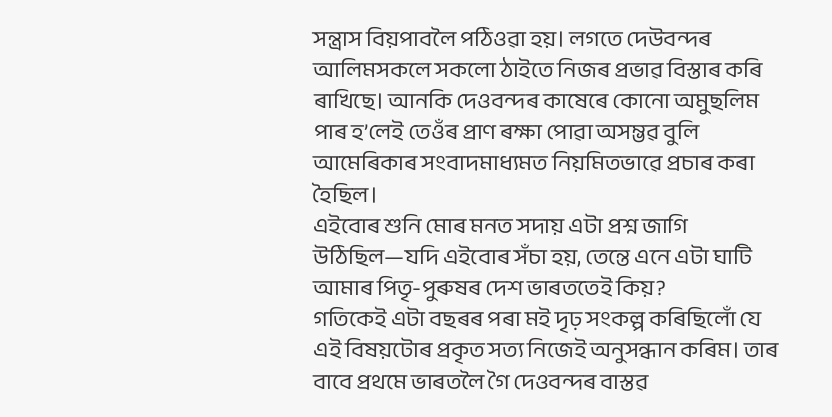সন্ত্ৰাস বিয়পাবলৈ পঠিওৱা হয়। লগতে দেউবন্দৰ আলিমসকলে সকলো ঠাইতে নিজৰ প্ৰভাৱ বিস্তাৰ কৰি ৰাখিছে। আনকি দেওবন্দৰ কাষেৰে কোনো অমুছলিম পাৰ হ’লেই তেওঁৰ প্ৰাণ ৰক্ষা পোৱা অসম্ভৱ বুলি আমেৰিকাৰ সংবাদমাধ্যমত নিয়মিতভাৱে প্ৰচাৰ কৰা হৈছিল।
এইবোৰ শুনি মোৰ মনত সদায় এটা প্ৰশ্ন জাগি উঠিছিল—যদি এইবোৰ সঁচা হয়, তেন্তে এনে এটা ঘাটি আমাৰ পিতৃ-পুৰুষৰ দেশ ভাৰততেই কিয়?
গতিকেই এটা বছৰৰ পৰা মই দৃঢ় সংকল্প কৰিছিলোঁ যে এই বিষয়টোৰ প্ৰকৃত সত্য নিজেই অনুসন্ধান কৰিম। তাৰ বাবে প্ৰথমে ভাৰতলৈ গৈ দেওবন্দৰ বাস্তৱ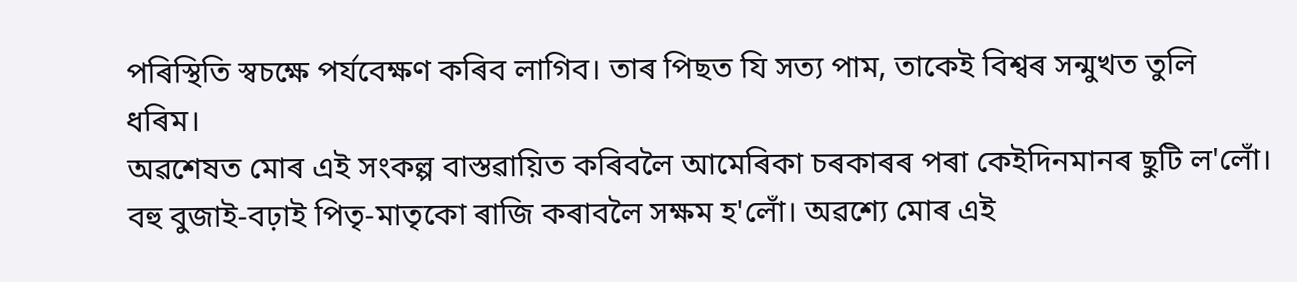পৰিস্থিতি স্বচক্ষে পৰ্যবেক্ষণ কৰিব লাগিব। তাৰ পিছত যি সত্য পাম, তাকেই বিশ্বৰ সন্মুখত তুলি ধৰিম।
অৱশেষত মোৰ এই সংকল্প বাস্তৱায়িত কৰিবলৈ আমেৰিকা চৰকাৰৰ পৰা কেইদিনমানৰ ছুটি ল'লোঁ। বহু বুজাই-বঢ়াই পিতৃ-মাতৃকো ৰাজি কৰাবলৈ সক্ষম হ'লোঁ। অৱশ্যে মোৰ এই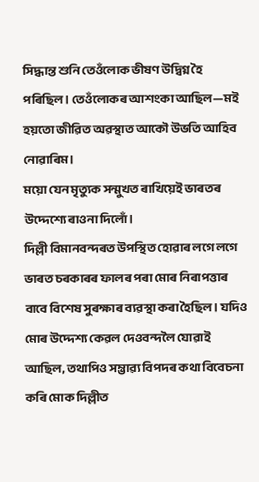সিদ্ধান্ত শুনি তেওঁলোক ভীষণ উদ্বিগ্ন হৈ পৰিছিল। তেওঁলোকৰ আশংকা আছিল—মই হয়তো জীৱিত অৱস্থাত আকৌ উভতি আহিব নোৱাৰিম।
ময়ো যেন মৃত্যুক সন্মুখত ৰাখিয়েই ভাৰতৰ উদ্দেশ্যে ৰাওনা দিলোঁ।
দিল্লী বিমানবন্দৰত উপস্থিত হোৱাৰ লগে লগে ভাৰত চৰকাৰৰ ফালৰ পৰা মোৰ নিৰাপত্তাৰ বাবে বিশেষ সুৰক্ষাৰ ব্যৱস্থা কৰা হৈছিল। যদিও মোৰ উদ্দেশ্য কেৱল দেওবন্দলৈ যোৱাই আছিল, তথাপিও সম্ভাৱ্য বিপদৰ কথা বিবেচনা কৰি মোক দিল্লীত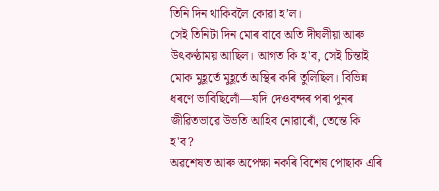তিনি দিন থাকিবলৈ কোৱা হ’ল।
সেই তিনিটা দিন মোৰ বাবে অতি দীঘলীয়া আৰু উৎকণ্ঠাময় আছিল। আগত কি হ'ব, সেই চিন্তাই মোক মুহূৰ্তে মুহূৰ্তে অস্থিৰ কৰি তুলিছিল। বিভিন্ন ধৰণে ভাবিছিলোঁ—যদি দেওবন্দৰ পৰা পুনৰ জীৱিতভাৱে উভতি আহিব নোৱাৰোঁ, তেন্তে কি হ'ব?
অৱশেষত আৰু অপেক্ষা নকৰি বিশেষ পোছাক এৰি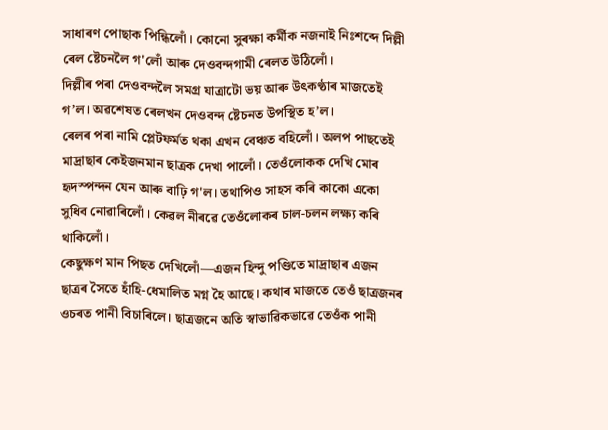সাধাৰণ পোছাক পিন্ধিলোঁ। কোনো সুৰক্ষা কৰ্মীক নজনাই নিঃশব্দে দিল্লী ৰেল ষ্টেচনলৈ গ'লোঁ আৰু দেওবন্দগামী ৰেলত উঠিলোঁ।
দিল্লীৰ পৰা দেওবন্দলৈ সমগ্ৰ যাত্ৰাটো ভয় আৰু উৎকণ্ঠাৰ মাজতেই গ’ল। অৱশেষত ৰেলখন দেওবন্দ ষ্টেচনত উপস্থিত হ’ল।
ৰেলৰ পৰা নামি প্লেটফৰ্মত থকা এখন বেঞ্চত বহিলোঁ। অলপ পাছতেই মাদ্ৰাছাৰ কেইজনমান ছাত্ৰক দেখা পালোঁ। তেওঁলোকক দেখি মোৰ হৃদস্পন্দন যেন আৰু বাঢ়ি গ'ল। তথাপিও সাহস কৰি কাকো একো সুধিব নোৱাৰিলোঁ। কেৱল নীৰৱে তেওঁলোকৰ চাল-চলন লক্ষ্য কৰি থাকিলোঁ।
কেছুক্ষণ মান পিছত দেখিলোঁ—এজন হিন্দু পণ্ডিতে মাদ্ৰাছাৰ এজন ছাত্ৰৰ সৈতে হাঁহি-ধেমালিত মগ্ন হৈ আছে। কথাৰ মাজতে তেওঁ ছাত্ৰজনৰ ওচৰত পানী বিচাৰিলে। ছাত্ৰজনে অতি স্বাভাৱিকভাৱে তেওঁক পানী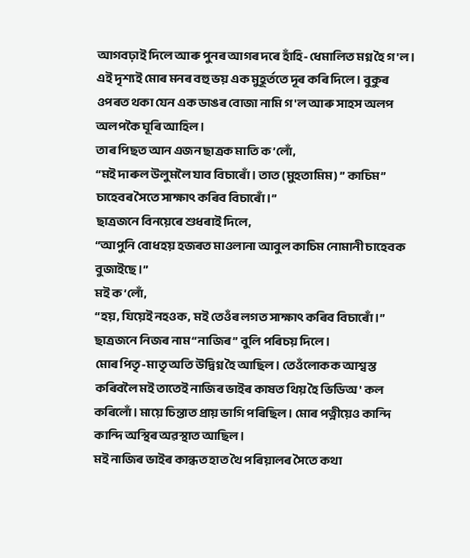আগবঢ়াই দিলে আৰু পুনৰ আগৰ দৰে হাঁহি-ধেমালিত মগ্ন হৈ গ'ল।
এই দৃশ্যই মোৰ মনৰ বহু ভয় এক মুহূৰ্ততে দূৰ কৰি দিলে। বুকুৰ ওপৰত থকা যেন এক ডাঙৰ বোজা নামি গ'ল আৰু সাহস অলপ অলপকৈ ঘূৰি আহিল।
তাৰ পিছত আন এজন ছাত্ৰক মাতি ক’লোঁ,
“মই দাৰুল উলুমলৈ যাব বিচাৰোঁ। তাত (মুহতামিম) ” কাচিম” চাহেবৰ সৈতে সাক্ষাৎ কৰিব বিচাৰোঁ।”
ছাত্ৰজনে বিনয়েৰে শুধৰাই দিলে,
“আপুনি বোধহয় হজৰত মাওলানা আবুল কাচিম নোমানী চাহেবক বুজাইছে।”
মই ক’লোঁ,
“হয়, যিয়েই নহওক, মই তেওঁৰ লগত সাক্ষাৎ কৰিব বিচাৰোঁ।”
ছাত্ৰজনে নিজৰ নাম “নাজিৰ” বুলি পৰিচয় দিলে।
মোৰ পিতৃ-মাতৃ অতি উদ্বিগ্ন হৈ আছিল। তেওঁলোকক আশ্বস্ত কৰিবলৈ মই তাতেই নাজিৰ ভাইৰ কাষত থিয় হৈ ভিডিঅ' কল কৰিলোঁ। মায়ে চিন্তাত প্ৰায় ভাগি পৰিছিল। মোৰ পত্নীয়েও কান্দি কান্দি অস্থিৰ অৱস্থাত আছিল।
মই নাজিৰ ভাইৰ কান্ধত হাত থৈ পৰিয়ালৰ সৈতে কথা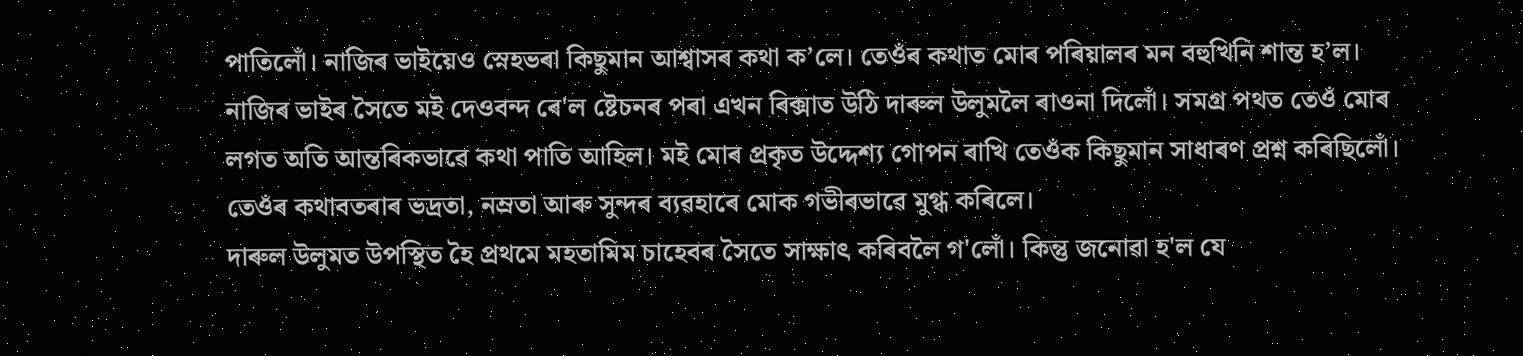পাতিলোঁ। নাজিৰ ভাইয়েও স্নেহভৰা কিছুমান আশ্বাসৰ কথা ক’লে। তেওঁৰ কথাত মোৰ পৰিয়ালৰ মন বহুখিনি শান্ত হ’ল।
নাজিৰ ভাইৰ সৈতে মই দেওবন্দ ৰে'ল ষ্টেচনৰ পৰা এখন ৰিক্সাত উঠি দাৰুল উলুমলৈ ৰাওনা দিলোঁ। সমগ্ৰ পথত তেওঁ মোৰ লগত অতি আন্তৰিকভাৱে কথা পাতি আহিল। মই মোৰ প্ৰকৃত উদ্দেশ্য গোপন ৰাখি তেওঁক কিছুমান সাধাৰণ প্ৰশ্ন কৰিছিলোঁ। তেওঁৰ কথাবতৰাৰ ভদ্ৰতা, নম্ৰতা আৰু সুন্দৰ ব্যৱহাৰে মোক গভীৰভাৱে মুগ্ধ কৰিলে।
দাৰুল উলুমত উপস্থিত হৈ প্ৰথমে মহতামিম চাহেবৰ সৈতে সাক্ষাৎ কৰিবলৈ গ'লোঁ। কিন্তু জনোৱা হ'ল যে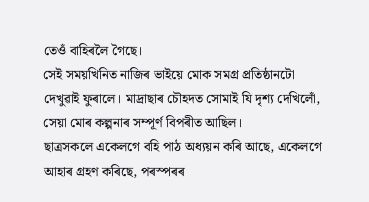তেওঁ বাহিৰলৈ গৈছে।
সেই সময়খিনিত নাজিৰ ভাইয়ে মোক সমগ্ৰ প্ৰতিষ্ঠানটো দেখুৱাই ফুৰালে। মাদ্ৰাছাৰ চৌহদত সোমাই যি দৃশ্য দেখিলোঁ, সেয়া মোৰ কল্পনাৰ সম্পূৰ্ণ বিপৰীত আছিল।
ছাত্ৰসকলে একেলগে বহি পাঠ অধ্যয়ন কৰি আছে, একেলগে আহাৰ গ্ৰহণ কৰিছে, পৰস্পৰৰ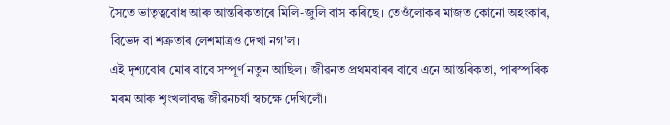সৈতে ভাতৃত্ববোধ আৰু আন্তৰিকতাৰে মিলি-জুলি বাস কৰিছে। তেওঁলোকৰ মাজত কোনো অহংকাৰ, বিভেদ বা শত্ৰুতাৰ লেশমাত্ৰও দেখা নগ'ল।
এই দৃশ্যবোৰ মোৰ বাবে সম্পূৰ্ণ নতুন আছিল। জীৱনত প্ৰথমবাৰৰ বাবে এনে আন্তৰিকতা, পাৰস্পৰিক মৰম আৰু শৃংখলাবদ্ধ জীৱনচৰ্যা স্বচক্ষে দেখিলোঁ।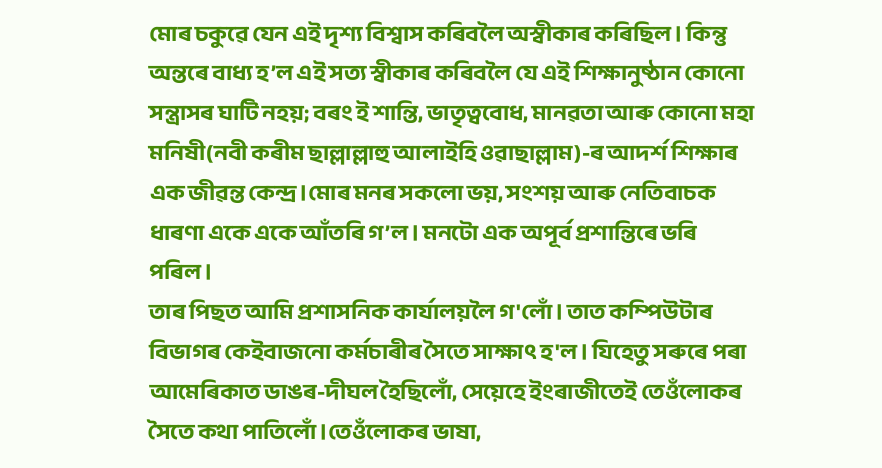মোৰ চকুৱে যেন এই দৃশ্য বিশ্বাস কৰিবলৈ অস্বীকাৰ কৰিছিল। কিন্তু অন্তৰে বাধ্য হ’ল এই সত্য স্বীকাৰ কৰিবলৈ যে এই শিক্ষানুষ্ঠান কোনো সন্ত্ৰাসৰ ঘাটি নহয়; বৰং ই শান্তি, ভাতৃত্ববোধ, মানৱতা আৰু কোনো মহা মনিষী(নবী কৰীম ছাল্লাল্লাহু আলাইহি ওৱাছাল্লাম)-ৰ আদৰ্শ শিক্ষাৰ এক জীৱন্ত কেন্দ্ৰ।মোৰ মনৰ সকলো ভয়, সংশয় আৰু নেতিবাচক ধাৰণা একে একে আঁতৰি গ’ল। মনটো এক অপূৰ্ব প্ৰশান্তিৰে ভৰি পৰিল।
তাৰ পিছত আমি প্ৰশাসনিক কাৰ্যালয়লৈ গ'লোঁ। তাত কম্পিউটাৰ বিভাগৰ কেইবাজনো কৰ্মচাৰীৰ সৈতে সাক্ষাৎ হ'ল। যিহেতু সৰুৰে পৰা আমেৰিকাত ডাঙৰ-দীঘল হৈছিলোঁ, সেয়েহে ইংৰাজীতেই তেওঁলোকৰ সৈতে কথা পাতিলোঁ।তেওঁলোকৰ ভাষা,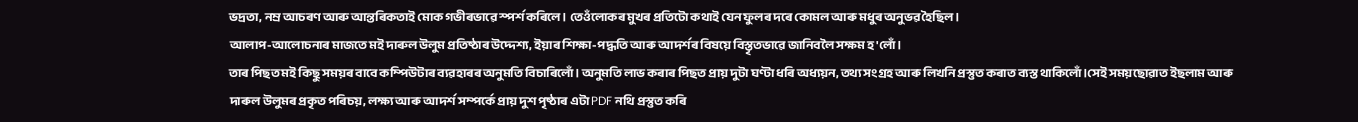ভদ্ৰতা, নম্ৰ আচৰণ আৰু আন্তৰিকতাই মোক গভীৰভাৱে স্পৰ্শ কৰিলে। তেওঁলোকৰ মুখৰ প্ৰতিটো কথাই যেন ফুলৰ দৰে কোমল আৰু মধুৰ অনুভৱ হৈছিল।
আলাপ-আলোচনাৰ মাজতে মই দাৰুল উলুম প্ৰতিষ্ঠাৰ উদ্দেশ্য, ইয়াৰ শিক্ষা-পদ্ধতি আৰু আদৰ্শৰ বিষয়ে বিস্তৃতভাৱে জানিবলৈ সক্ষম হ'লোঁ।
তাৰ পিছত মই কিছু সময়ৰ বাবে কম্পিউটাৰ ব্যৱহাৰৰ অনুমতি বিচাৰিলোঁ। অনুমতি লাভ কৰাৰ পিছত প্ৰায় দুটা ঘণ্টা ধৰি অধ্যয়ন, তথ্য সংগ্ৰহ আৰু লিখনি প্ৰস্তুত কৰাত ব্যস্ত থাকিলোঁ।সেই সময়ছোৱাত ইছলাম আৰু দাৰুল উলুমৰ প্ৰকৃত পৰিচয়, লক্ষ্য আৰু আদৰ্শ সম্পৰ্কে প্ৰায় দুশ পৃষ্ঠাৰ এটা PDF নথি প্ৰস্তুত কৰি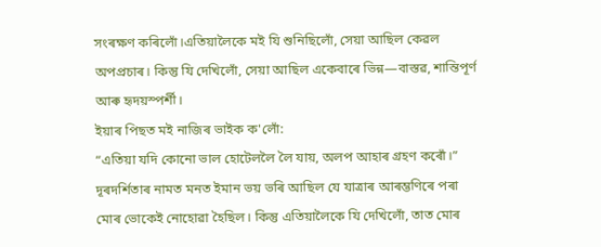সংৰক্ষণ কৰিলোঁ।এতিয়ালৈকে মই যি শুনিছিলোঁ, সেয়া আছিল কেৱল অপপ্ৰচাৰ। কিন্তু যি দেখিলোঁ, সেয়া আছিল একেবাৰে ভিন্ন—বাস্তৱ, শান্তিপূৰ্ণ আৰু হৃদয়স্পৰ্শী।
ইয়াৰ পিছত মই নাজিৰ ভাইক ক'লোঁ:
“এতিয়া যদি কোনো ভাল হোটেললৈ লৈ যায়, অলপ আহাৰ গ্ৰহণ কৰোঁ।”
দূৰদৰ্শিতাৰ নামত মনত ইমান ভয় ভৰি আছিল যে যাত্ৰাৰ আৰম্ভণিৰে পৰা মোৰ ভোকেই নোহোৱা হৈছিল। কিন্তু এতিয়ালৈকে যি দেখিলোঁ, তাত মোৰ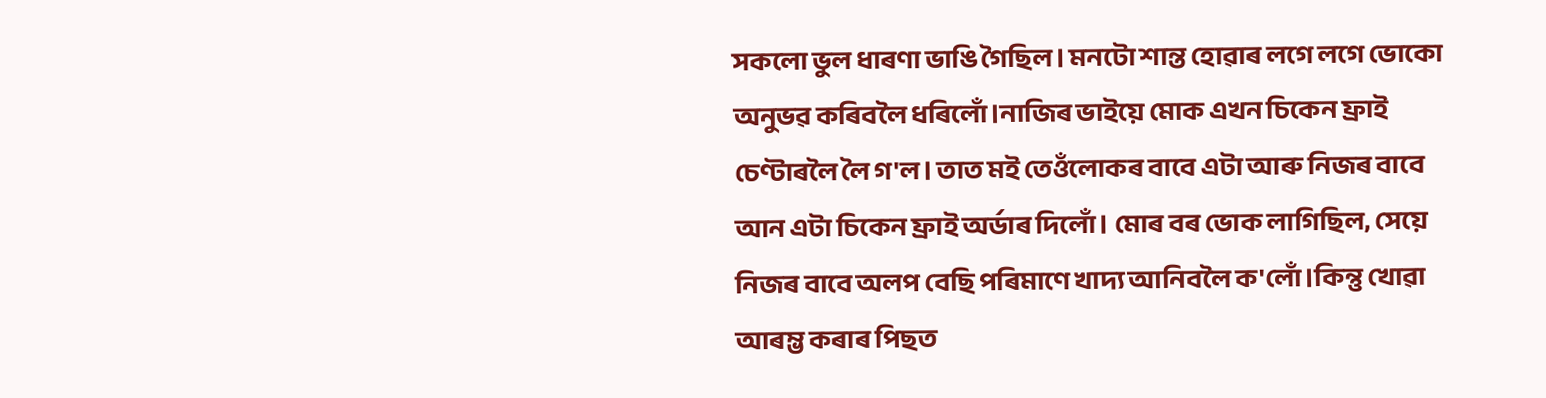সকলো ভুল ধাৰণা ভাঙি গৈছিল। মনটো শান্ত হোৱাৰ লগে লগে ভোকো অনুভৱ কৰিবলৈ ধৰিলোঁ।নাজিৰ ভাইয়ে মোক এখন চিকেন ফ্ৰাই চেণ্টাৰলৈ লৈ গ'ল। তাত মই তেওঁলোকৰ বাবে এটা আৰু নিজৰ বাবে আন এটা চিকেন ফ্ৰাই অৰ্ডাৰ দিলোঁ। মোৰ বৰ ভোক লাগিছিল, সেয়ে নিজৰ বাবে অলপ বেছি পৰিমাণে খাদ্য আনিবলৈ ক'লোঁ।কিন্তু খোৱা আৰম্ভ কৰাৰ পিছত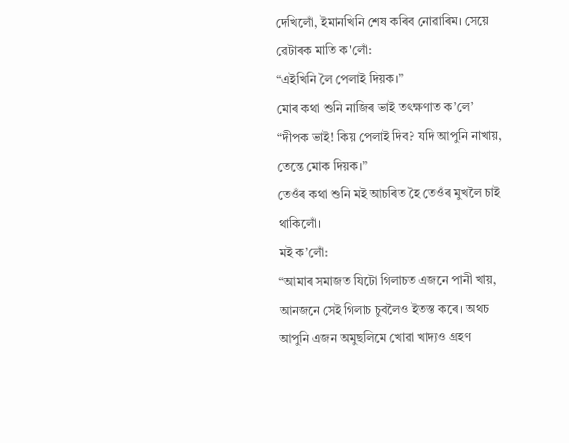দেখিলোঁ, ইমানখিনি শেষ কৰিব নোৱাৰিম। সেয়ে ৱেটাৰক মাতি ক'লোঁ:
“এইখিনি লৈ পেলাই দিয়ক।”
মোৰ কথা শুনি নাজিৰ ভাই তৎক্ষণাত ক’লে’
“দীপক ভাই! কিয় পেলাই দিব? যদি আপুনি নাখায়, তেন্তে মোক দিয়ক।”
তেওঁৰ কথা শুনি মই আচৰিত হৈ তেওঁৰ মুখলৈ চাই থাকিলোঁ।
মই ক’লোঁ:
“আমাৰ সমাজত যিটো গিলাচত এজনে পানী খায়, আনজনে সেই গিলাচ চুবলৈও ইতস্ত কৰে। অথচ আপুনি এজন অমুছলিমে খোৱা খাদ্যও গ্ৰহণ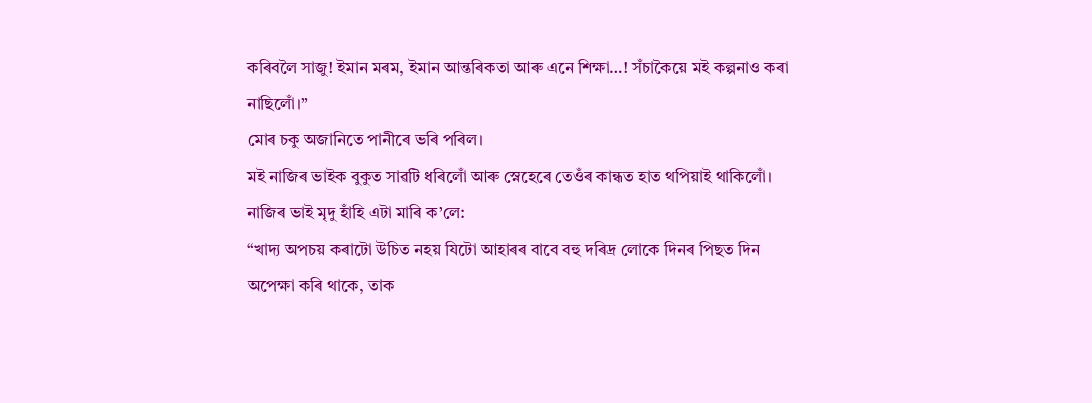কৰিবলৈ সাজু! ইমান মৰম, ইমান আন্তৰিকতা আৰু এনে শিক্ষা…! সঁচাকৈয়ে মই কল্পনাও কৰা নাছিলোঁ।”
মোৰ চকু অজানিতে পানীৰে ভৰি পৰিল।
মই নাজিৰ ভাইক বুকুত সাৱটি ধৰিলোঁ আৰু স্নেহেৰে তেওঁৰ কান্ধত হাত থপিয়াই থাকিলোঁ।
নাজিৰ ভাই মৃদু হাঁহি এটা মাৰি ক’লে:
“খাদ্য অপচয় কৰাটো উচিত নহয় যিটো আহাৰৰ বাবে বহু দৰিদ্ৰ লোকে দিনৰ পিছত দিন অপেক্ষা কৰি থাকে, তাক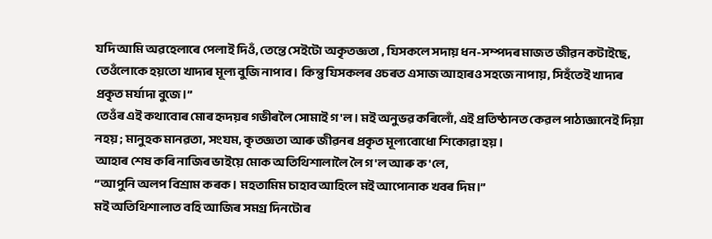যদি আমি অৱহেলাৰে পেলাই দিওঁ, তেন্তে সেইটো অকৃতজ্ঞতা , যিসকলে সদায় ধন-সম্পদৰ মাজত জীৱন কটাইছে, তেওঁলোকে হয়তো খাদ্যৰ মূল্য বুজি নাপাব। কিন্তু যিসকলৰ ওচৰত এসাজ আহাৰও সহজে নাপায়, সিহঁতেই খাদ্যৰ প্ৰকৃত মৰ্যাদা বুজে।”
তেওঁৰ এই কথাবোৰ মোৰ হৃদয়ৰ গভীৰলৈ সোমাই গ'ল। মই অনুভৱ কৰিলোঁ, এই প্ৰতিষ্ঠানত কেৱল পাঠ্যজ্ঞানেই দিয়া নহয়; মানুহক মানৱতা, সংযম, কৃতজ্ঞতা আৰু জীৱনৰ প্ৰকৃত মূল্যবোধো শিকোৱা হয়।
আহাৰ শেষ কৰি নাজিৰ ভাইয়ে মোক অতিথিশালালৈ লৈ গ'ল আৰু ক'লে,
“আপুনি অলপ বিশ্ৰাম কৰক। মহতামিম চাহাব আহিলে মই আপোনাক খবৰ দিম।”
মই অতিথিশালাত বহি আজিৰ সমগ্ৰ দিনটোৰ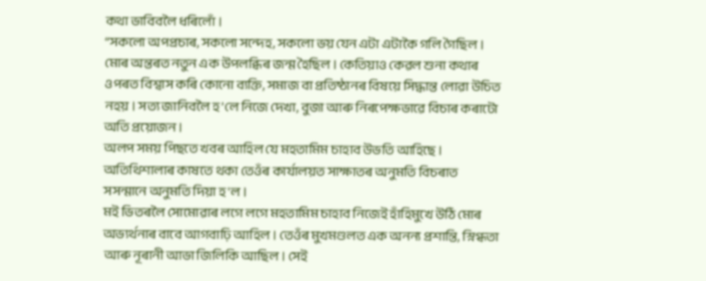কথা ভাবিবলৈ ধৰিলোঁ।
“সকলো অপপ্ৰচাৰ, সকলো সন্দেহ, সকলো ভয় যেন এটা এটাকৈ গলি গৈছিল। মোৰ অন্তৰত নতুন এক উপলব্ধিৰ জন্ম হৈছিল। কেতিয়াও কেৱল শুনা কথাৰ ওপৰত বিশ্বাস কৰি কোনো ব্যক্তি, সমাজ বা প্ৰতিষ্ঠানৰ বিষয়ে সিদ্ধান্ত লোৱা উচিত নহয়। সত্য জানিবলৈ হ’লে নিজে দেখা, বুজা আৰু নিৰপেক্ষভাৱে বিচাৰ কৰাটো অতি প্ৰয়োজন।
অলপ সময় পিছতে খবৰ আহিল যে মহতামিম চাহাব উভতি আহিছে। অতিথিশালাৰ কাষতে থকা তেওঁৰ কাৰ্যালয়ত সাক্ষাতৰ অনুমতি বিচৰাত সসন্মানে অনুমতি দিয়া হ'ল।
মই ভিতৰলৈ সোমোৱাৰ লগে লগে মহতামিম চাহাব নিজেই হাঁহিমুখে উঠি মোৰ অভ্যৰ্থনাৰ বাবে আগবাঢ়ি আহিল। তেওঁৰ মুখমণ্ডলত এক অনন্য প্ৰশান্তি, স্নিগ্ধতা আৰু নূৰানী আভা জিলিকি আছিল। সেই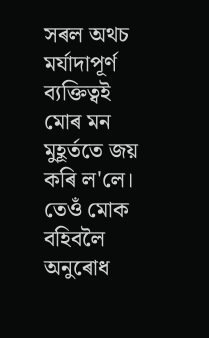সৰল অথচ মৰ্যাদাপূৰ্ণ ব্যক্তিত্বই মোৰ মন মুহূৰ্ততে জয় কৰি ল'লে।
তেওঁ মোক বহিবলৈ অনুৰোধ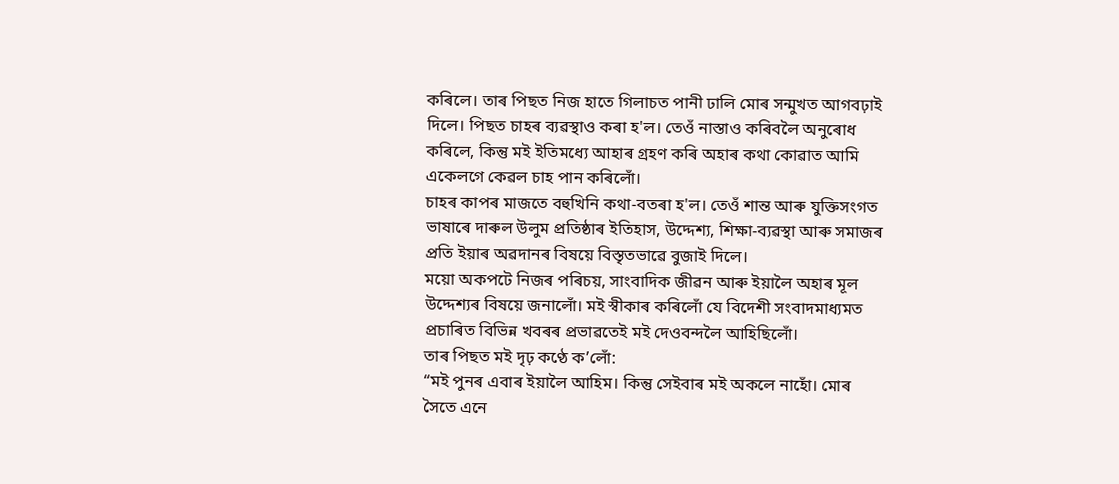কৰিলে। তাৰ পিছত নিজ হাতে গিলাচত পানী ঢালি মোৰ সন্মুখত আগবঢ়াই দিলে। পিছত চাহৰ ব্যৱস্থাও কৰা হ'ল। তেওঁ নাস্তাও কৰিবলৈ অনুৰোধ কৰিলে, কিন্তু মই ইতিমধ্যে আহাৰ গ্ৰহণ কৰি অহাৰ কথা কোৱাত আমি একেলগে কেৱল চাহ পান কৰিলোঁ।
চাহৰ কাপৰ মাজতে বহুখিনি কথা-বতৰা হ'ল। তেওঁ শান্ত আৰু যুক্তিসংগত ভাষাৰে দাৰুল উলুম প্ৰতিষ্ঠাৰ ইতিহাস, উদ্দেশ্য, শিক্ষা-ব্যৱস্থা আৰু সমাজৰ প্ৰতি ইয়াৰ অৱদানৰ বিষয়ে বিস্তৃতভাৱে বুজাই দিলে।
ময়ো অকপটে নিজৰ পৰিচয়, সাংবাদিক জীৱন আৰু ইয়ালৈ অহাৰ মূল উদ্দেশ্যৰ বিষয়ে জনালোঁ। মই স্বীকাৰ কৰিলোঁ যে বিদেশী সংবাদমাধ্যমত প্ৰচাৰিত বিভিন্ন খবৰৰ প্ৰভাৱতেই মই দেওবন্দলৈ আহিছিলোঁ।
তাৰ পিছত মই দৃঢ় কণ্ঠে ক’লোঁ:
“মই পুনৰ এবাৰ ইয়ালৈ আহিম। কিন্তু সেইবাৰ মই অকলে নাহোঁ। মোৰ সৈতে এনে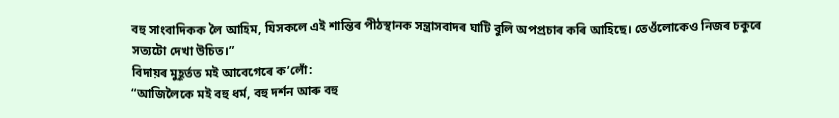বহু সাংবাদিকক লৈ আহিম, যিসকলে এই শান্তিৰ পীঠস্থানক সন্ত্ৰাসবাদৰ ঘাটি বুলি অপপ্ৰচাৰ কৰি আহিছে। তেওঁলোকেও নিজৰ চকুৰে সত্যটো দেখা উচিত।”
বিদায়ৰ মুহূৰ্তত মই আবেগেৰে ক’লোঁ:
“আজিলৈকে মই বহু ধৰ্ম, বহু দৰ্শন আৰু বহু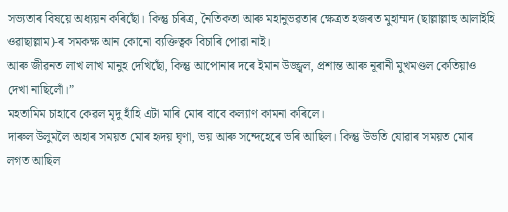সভ্যতাৰ বিষয়ে অধ্যয়ন কৰিছোঁ। কিন্তু চৰিত্ৰ, নৈতিকতা আৰু মহানুভৱতাৰ ক্ষেত্ৰত হজৰত মুহাম্মদ (ছাল্লাল্লাহু আলাইহি ওৱাছাল্লাম)-ৰ সমকক্ষ আন কোনো ব্যক্তিত্বক বিচাৰি পোৱা নাই।
আৰু জীৱনত লাখ লাখ মানুহ দেখিছোঁ, কিন্তু আপোনাৰ দৰে ইমান উজ্জ্বল, প্ৰশান্ত আৰু নূৰানী মুখমণ্ডল কেতিয়াও দেখা নাছিলোঁ।”
মহতামিম চাহাবে কেৱল মৃদু হাঁহি এটা মাৰি মোৰ বাবে কল্যাণ কামনা কৰিলে।
দাৰুল উলুমলৈ অহাৰ সময়ত মোৰ হৃদয় ঘৃণা, ভয় আৰু সন্দেহেৰে ভৰি আছিল। কিন্তু উভতি যোৱাৰ সময়ত মোৰ লগত আছিল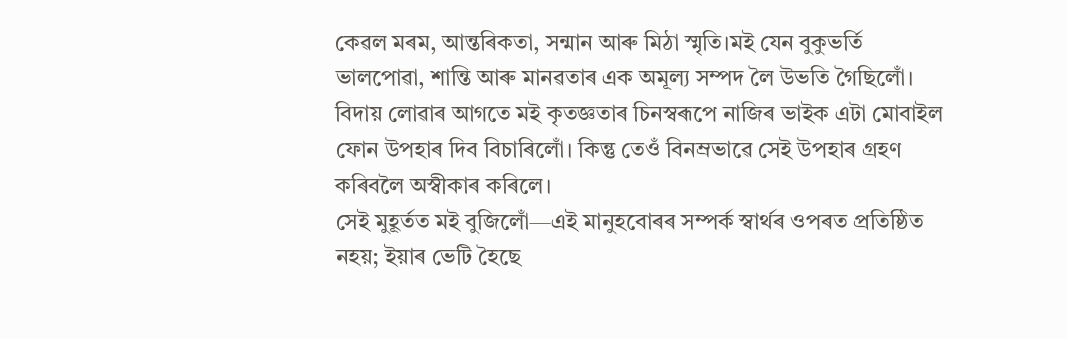কেৱল মৰম, আন্তৰিকতা, সন্মান আৰু মিঠা স্মৃতি।মই যেন বুকুভৰ্তি ভালপোৱা, শান্তি আৰু মানৱতাৰ এক অমূল্য সম্পদ লৈ উভতি গৈছিলোঁ।
বিদায় লোৱাৰ আগতে মই কৃতজ্ঞতাৰ চিনস্বৰূপে নাজিৰ ভাইক এটা মোবাইল ফোন উপহাৰ দিব বিচাৰিলোঁ। কিন্তু তেওঁ বিনম্ৰভাৱে সেই উপহাৰ গ্ৰহণ কৰিবলৈ অস্বীকাৰ কৰিলে।
সেই মুহূৰ্তত মই বুজিলোঁ—এই মানুহবোৰৰ সম্পৰ্ক স্বাৰ্থৰ ওপৰত প্ৰতিষ্ঠিত নহয়; ইয়াৰ ভেটি হৈছে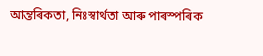আন্তৰিকতা, নিঃস্বাৰ্থতা আৰু পাৰস্পৰিক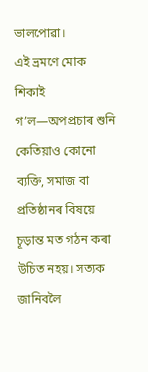ভালপোৱা।
এই ভ্ৰমণে মোক শিকাই গ’ল—অপপ্ৰচাৰ শুনি কেতিয়াও কোনো ব্যক্তি, সমাজ বা প্ৰতিষ্ঠানৰ বিষয়ে চূড়ান্ত মত গঠন কৰা উচিত নহয়। সত্যক জানিবলৈ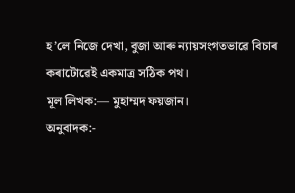হ’লে নিজে দেখা, বুজা আৰু ন্যায়সংগতভাৱে বিচাৰ কৰাটোৱেই একমাত্ৰ সঠিক পথ।
মূল লিখক:— মুহাম্মদ ফয়জান।
অনুবাদক:-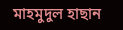মাহমুদুল হাছান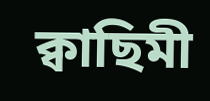ক্বাছিমী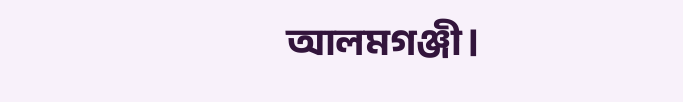আলমগঞ্জী।